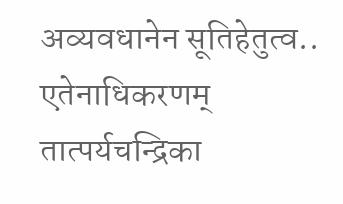अव्यवधानेन सूतिहेतुत्व..
एतेनाधिकरणम्
तात्पर्यचन्द्रिका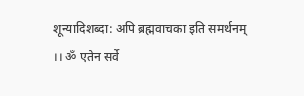शून्यादिशब्दा: अपि ब्रह्मवाचका इति समर्थनम्
।। ॐ एतेन सर्वे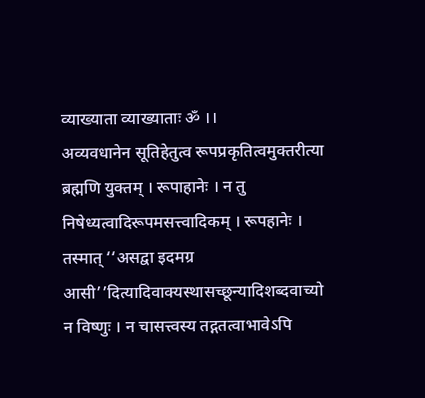व्याख्याता व्याख्याताः ॐ ।।
अव्यवधानेन सूतिहेतुत्व रूपप्रकृतित्वमुक्तरीत्या ब्रह्मणि युक्तम् । रूपाहानेः । न तु निषेध्यत्वादिरूपमसत्त्वादिकम् । रूपहानेः । तस्मात् ‘‘असद्वा इदमग्र आसी’’दित्यादिवाक्यस्थासच्छून्यादिशब्दवाच्यो न विष्णुः । न चासत्त्वस्य तद्गतत्वाभावेऽपि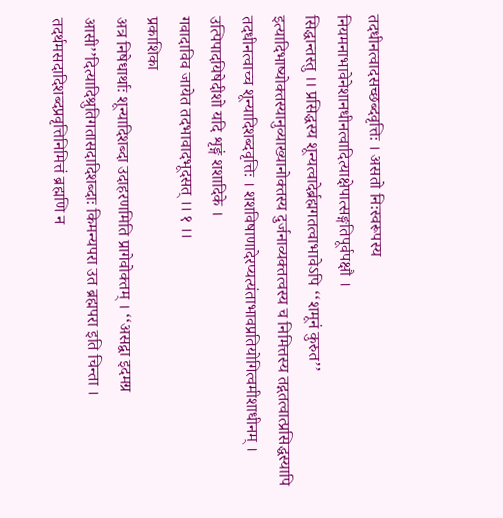तदधीनत्वादसच्छब्दवृत्तिः । असतो निःस्वरूपस्य नियमनाभावेनेशानधीनत्वादित्याक्षेपात्सङ्गतिपूर्वपक्षौ ।
सिद्धान्तस्तु ।। प्रसिद्धस्य शून्यत्वादेर्ब्रह्मगतत्वाभावेऽपि ‘‘शमूनं कुरुत’’ इत्यादिभाष्योक्तस्यानुव्याख्यानोक्तस्य दुर्जनाव्यक्तत्वस्य च निमित्तस्य तद्गतत्वात्प्रसिद्धस्यापि तदधीनत्वाच्च शून्यादिशब्दवृत्तिः । शशविषाणादेरप्यत्यंताभावप्रतियोगित्वमीशाधीनम् ।
उत्पिपादयिषेदीशो यदि शृङ्गं शशादिके ।
गवादाविव जायेत तदभावादभूदसत् ।। १ ।।
प्रकाशिका
अत्र निषेधार्थाः शून्यादिशब्दा उदाहरणमिति प्रागेवोक्तम् । ‘‘असद्वा इदमग्र आसी’’दित्यादिश्रुतिगतासदादिशब्दाः किमन्यपरा उत ब्रह्मपरा इति चिन्ता । तदर्थमसदादिशब्दप्रवृत्तिनिमित्तं ब्रह्मणि न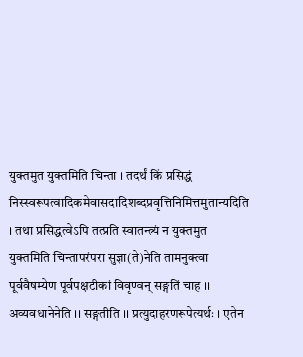युक्तमुत युक्तमिति चिन्ता । तदर्थं किं प्रसिद्धं निस्स्वरूपत्वादिकमेवासदादिशब्दप्रवृत्तिनिमित्तमुतान्यदिति । तथा प्रसिद्धत्वेऽपि तत्प्रति स्वातन्त्र्यं न युक्तमुत युक्तमिति चिन्तापरंपरा सुज्ञा(ते)नेति तामनुक्त्वा पूर्ववैषम्येण पूर्वपक्षटीकां विवृण्वन् सङ्गतिं चाह ।। अव्यवधानेनेति ।। सङ्गतीति ।। प्रत्युदाहरणरूपेत्यर्थः । एतेन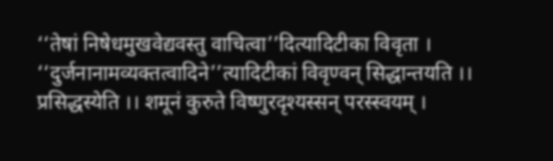‘‘तेषां निषेधमुखवेद्यवस्तु वाचित्वा’’दित्यादिटीका विवृता । ‘‘दुर्जनानामव्यक्तत्वादिने’’त्यादिटीकां विवृण्वन् सिद्धान्तयति ।। प्रसिद्धस्येति ।। शमूनं कुरुते विष्णुरदृश्यस्सन् परस्स्वयम् ।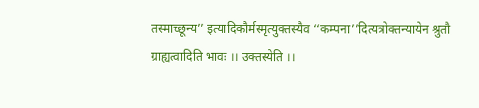तस्माच्छून्य’’ इत्यादिकौर्मस्मृत्युक्तस्यैव ‘‘कम्पना’’दित्यत्रोक्तन्यायेन श्रुतौ ग्राह्यत्वादिति भावः ।। उक्तस्येति ।।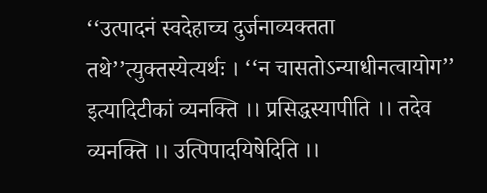‘‘उत्पादनं स्वदेहाच्च दुर्जनाव्यक्तता तथे’’त्युक्तस्येत्यर्थः । ‘‘न चासतोऽन्याधीनत्वायोग’’ इत्यादिटीकां व्यनक्ति ।। प्रसिद्धस्यापीति ।। तदेव व्यनक्ति ।। उत्पिपादयिषेदिति ।।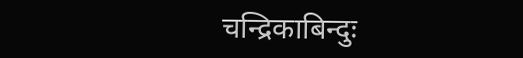चन्द्रिकाबिन्दुः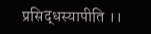प्रसिद्धस्यापीति ।।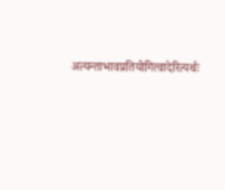अत्यन्ताभावप्रतियोगित्वादेरित्यर्थः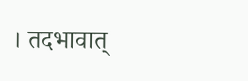। तदभावात्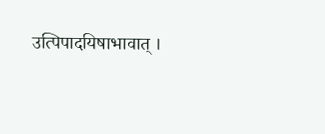उत्पिपादयिषाभावात् ।